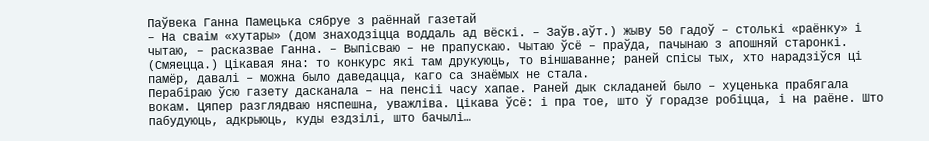Паўвека Ганна Памецька сябруе з раённай газетай
– На сваім «хутары» (дом знаходзіцца воддаль ад вёскі. – Заўв.аўт.) жыву 50 гадоў – столькі «раёнку» і чытаю, – расказвае Ганна. – Выпісваю – не прапускаю. Чытаю ўсё – праўда, пачынаю з апошняй старонкі. (Смяецца.) Цікавая яна: то конкурс які там друкуюць, то віншаванне; раней спісы тых, хто нарадзіўся ці памёр, давалі – можна было даведацца, каго са знаёмых не стала.
Перабіраю ўсю газету дасканала – на пенсіі часу хапае. Раней дык складаней было – хуценька прабягала вокам. Цяпер разглядваю няспешна, уважліва. Цікава ўсё: і пра тое, што ў горадзе робіцца, і на раёне. Што пабудуюць, адкрыюць, куды ездзілі, што бачылі…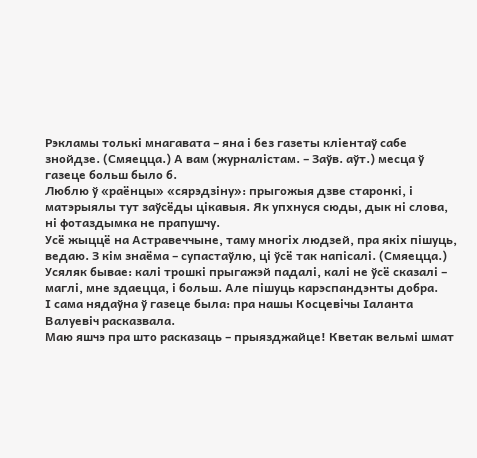Рэкламы толькі мнагавата – яна і без газеты кліентаў сабе знойдзе. (Смяецца.) А вам (журналістам. – Заўв. аўт.) месца ў газеце больш было б.
Люблю ў «раёнцы» «сярэдзіну»: прыгожыя дзве старонкі, і матэрыялы тут заўсёды цікавыя. Як упхнуся сюды, дык ні слова, ні фотаздымка не прапушчу.
Усё жыццё на Астравеччыне, таму многіх людзей, пра якіх пішуць, ведаю. З кім знаёма – супастаўлю, ці ўсё так напісалі. (Смяецца.) Усяляк бывае: калі трошкі прыгажэй падалі, калі не ўсё сказалі – маглі, мне здаецца, і больш. Але пішуць карэспандэнты добра.
І сама нядаўна ў газеце была: пра нашы Косцевічы Іаланта Валуевіч расказвала.
Маю яшчэ пра што расказаць – прыязджайце! Кветак вельмі шмат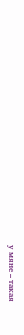у мяне – такая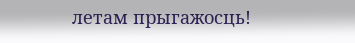летам прыгажосць!